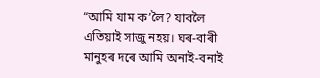“আমি যাম ক’লৈ? যাবলৈ এতিয়াই সাজু নহয়। ঘৰ-বাৰী মানুহৰ দৰে আমি অনাই-বনাই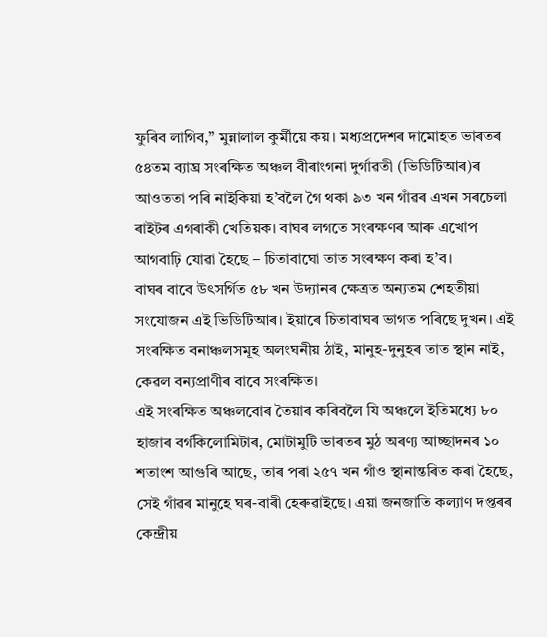ফুৰিব লাগিব,” মুন্নালাল কুৰ্মীয়ে কয়। মধ্যপ্ৰদেশৰ দামোহত ভাৰতৰ ৫৪তম ব্যাঘ্ৰ সংৰক্ষিত অঞ্চল বীৰাংগনা দুৰ্গাৱতী (ভিডিটিআৰ)ৰ আওততা পৰি নাইকিয়া হ’বলৈ গৈ থকা ৯৩ খন গাঁৱৰ এখন সৰচেলা ৰাইটৰ এগৰাকী খেতিয়ক। বাঘৰ লগতে সংৰক্ষণৰ আৰু এখোপ আগবাঢ়ি যোৱা হৈছে – চিতাবাঘো তাত সংৰক্ষণ কৰা হ’ব।
বাঘৰ বাবে উৎসৰ্গিত ৫৮ খন উদ্যানৰ ক্ষেত্ৰত অন্যতম শেহতীয়া সংযোজন এই ভিডিটিআৰ। ইয়াৰে চিতাবাঘৰ ভাগত পৰিছে দুখন। এই সংৰক্ষিত বনাঞ্চলসমূহ অলংঘনীয় ঠাই, মানুহ-দুনুহৰ তাত স্থান নাই, কেৱল বন্যপ্ৰাণীৰ বাবে সংৰক্ষিত।
এই সংৰক্ষিত অঞ্চলবোৰ তৈয়াৰ কৰিবলৈ যি অঞ্চলে ইতিমধ্যে ৮০ হাজাৰ বৰ্গকিলোমিটাৰ, মোটামুটি ভাৰতৰ মুঠ অৰণ্য আচ্ছাদনৰ ১০ শতাংশ আগুৰি আছে, তাৰ পৰা ২৫৭ খন গাঁও স্থানান্তৰিত কৰা হৈছে, সেই গাঁৱৰ মানুহে ঘৰ-বাৰী হেৰুৱাইছে। এয়া জনজাতি কল্যাণ দপ্তৰৰ কেন্দ্ৰীয়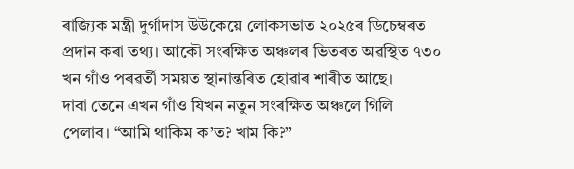ৰাজ্যিক মন্ত্ৰী দুৰ্গাদাস উউকেয়ে লোকসভাত ২০২৫ৰ ডিচেম্বৰত প্ৰদান কৰা তথ্য। আকৌ সংৰক্ষিত অঞ্চলৰ ভিতৰত অৱস্থিত ৭৩০ খন গাঁও পৰৱৰ্তী সময়ত স্থানান্তৰিত হোৱাৰ শাৰীত আছে।
দাবা তেনে এখন গাঁও যিখন নতুন সংৰক্ষিত অঞ্চলে গিলি পেলাব। “আমি থাকিম ক’ত? খাম কি?”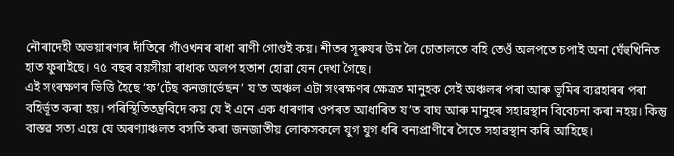নৌৰাদেহী অভয়াৰণ্যৰ দাঁতিৰে গাঁওখনৰ ৰাধা ৰাণী গোণ্ডই কয়। শীতৰ সূৰুযৰ উম লৈ চোতালতে বহি তেওঁ অলপতে চপাই অনা ঘেঁহুখিনিত হাত ফুৰাইছে। ৭৫ বছৰ বয়সীয়া ৰাধাক অলপ হতাশ হোৱা যেন দেখা গৈছে।
এই সংৰক্ষণৰ ভিত্তি হৈছে ‘ফ’ৰ্টেছ কনজাৰ্ভেছন’ য’ত অঞ্চল এটা সংৰক্ষণৰ ক্ষেত্ৰত মানুহক সেই অঞ্চলৰ পৰা আৰু ভূমিৰ ব্যৱহাৰৰ পৰা বহিৰ্ভূত কৰা হয়। পৰিস্থিতিতন্ত্ৰবিদে কয় যে ই এনে এক ধাৰণাৰ ওপৰত আধাৰিত য’ত বাঘ আৰু মানুহৰ সহাৱস্থান বিবেচনা কৰা নহয়। কিন্তু বাস্তৱ সত্য এয়ে যে অৰণ্যাঞ্চলত বসতি কৰা জনজাতীয় লোকসকলে যুগ যুগ ধৰি বন্যপ্ৰাণীৰে সৈতে সহাৱস্থান কৰি আহিছে।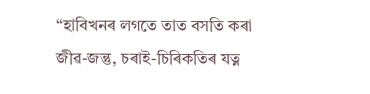“হাবিখনৰ লগতে তাত বসতি কৰা জীৱ-জন্তু, চৰাই-চিৰিকতিৰ যত্ন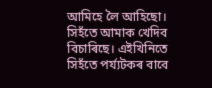আমিহে লৈ আহিছো। সিহঁতে আমাক খেদিব বিচাৰিছে। এইখিনিতে সিহঁতে পৰ্য্যটকৰ বাবে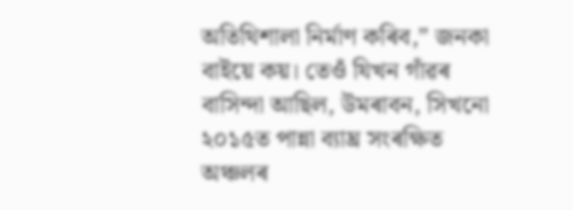অতিথিশালা নিৰ্মাণ কৰিব,” জনকা বাইয়ে কয়। তেওঁ যিখন গাঁৱৰ বাসিন্দা আছিল, উমৰাবন, সিখনো ২০১৫ত পান্না ব্যাঘ্ৰ সংৰক্ষিত অঞ্চলৰ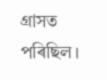গ্ৰাসত পৰিছিল।